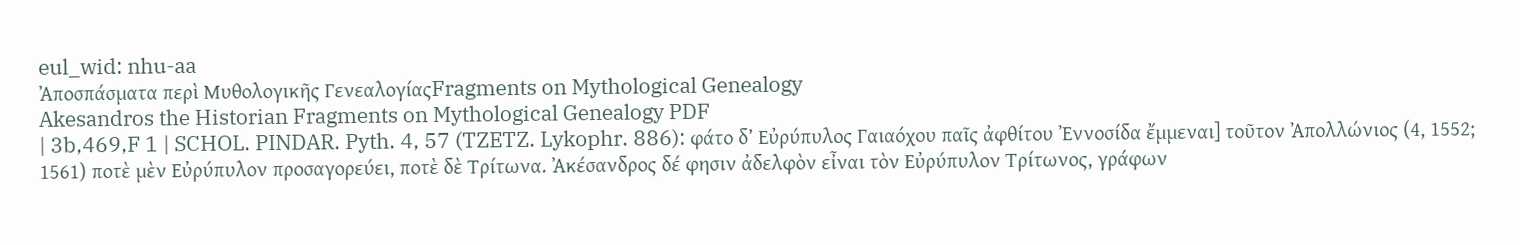eul_wid: nhu-aa
Ἀποσπάσματα περὶ Μυθολογικῆς ΓενεαλογίαςFragments on Mythological Genealogy
Akesandros the Historian Fragments on Mythological Genealogy PDF
| 3b,469,F 1 | SCHOL. PINDAR. Pyth. 4, 57 (TZETZ. Lykophr. 886): φάτο δ’ Εὐρύπυλος Γαιαόχου παῖς ἀφθίτου Ἐννοσίδα ἔμμεναι] τοῦτον Ἀπολλώνιος (4, 1552; 1561) ποτὲ μὲν Εὐρύπυλον προσαγορεύει, ποτὲ δὲ Τρίτωνα. Ἀκέσανδρος δέ φησιν ἀδελφὸν εἶναι τὸν Εὐρύπυλον Τρίτωνος, γράφων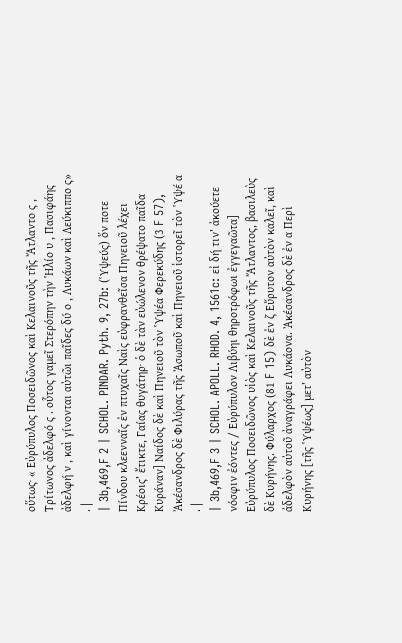οὕτως· « Εὐρύπυλος Ποσειδῶνος καὶ Κελαινοῦς τῆς Ἄτλαντο ς , Τρίτωνος ἀδελφό ς . οὗτος γαμεῖ Στερόπην τὴν Ἡλίο υ , Πασιφάης ἀδελφή ν , καὶ γίνονται αὐτῶι παῖδες δύ ο , Λυκάων καὶ Λεύκιππο ς» . |
| 3b,469,F 2 | SCHOL. PINDAR. Pyth. 9, 27b: (Ὑψεύς) ὅν ποτε Πίνδου κλεενναῖς ἐν πτυχαῖς Ναὶς εὐφρανθεῖσα Πηνειοῦ λέχει Κρέοις’ ἔτικτε, Γαίας θυγάτηρ· ὁ δὲ τὰν εὐώλενον θρέψατο παῖδα Κυράναν] Ναίδος δὲ καὶ Πηνειοῦ τὸν Ὑψέα Φερεκύδης (3 F 57), Ἀκέσανδρος δὲ Φιλύρας τῆς Ἀσωποῦ καὶ Πηνειοῦ ἱστορεῖ τὸν Ὑψέ α . |
| 3b,469,F 3 | SCHOL. APOLL. RHOD. 4, 1561c: εἰ δή τιν’ ἀκούετε νόσφιν ἐόντες / Εὐρύπυλον Λιβύηι θηροτρόφωι ἐγγεγαῶτα] Εὐρύπυλος Ποσειδῶνος υἱὸς καὶ Κελαινοῦς τῆς Ἄτλαντος, βασιλεὺς δὲ Κυρήνης. Φύλαρχος (81 F 15) δὲ ἐν ζ Εὔρυτον αὐτὸν καλεῖ, καὶ ἀδελφὸν αὐτοῦ ἀναγράφει Λυκάονα. Ἀκέσανδρος δὲ ἐν α Περὶ Κυρήνης [τῆς Ὑψέως] μετ’ αὐτὸν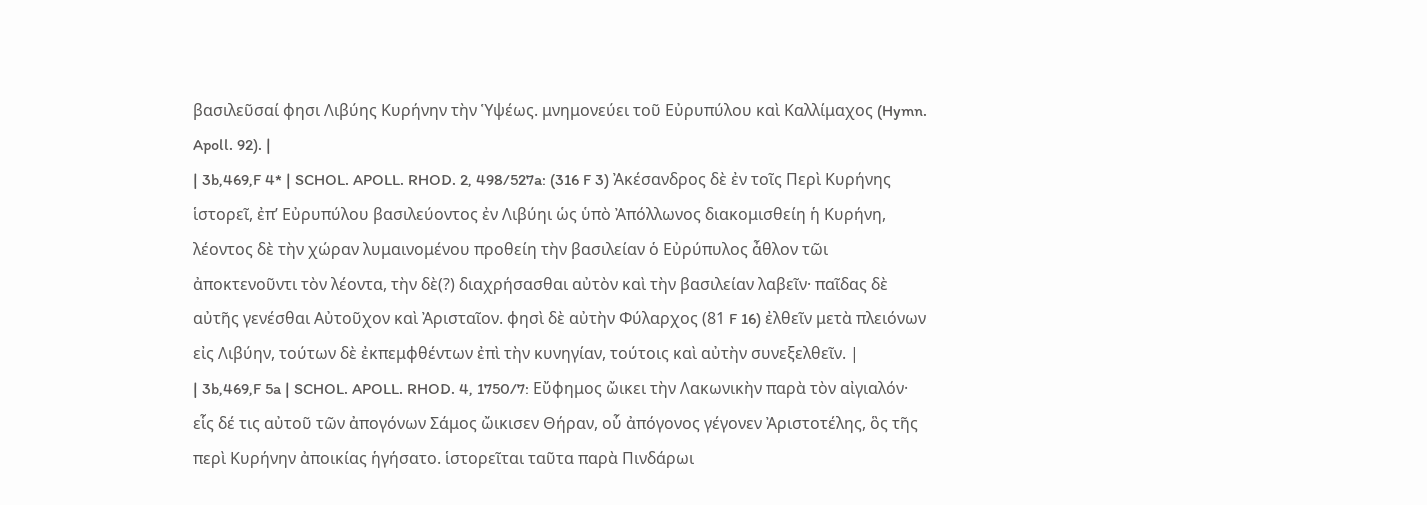βασιλεῦσαί φησι Λιβύης Κυρήνην τὴν Ὑψέως. μνημονεύει τοῦ Εὐρυπύλου καὶ Καλλίμαχος (Hymn. Apoll. 92). |
| 3b,469,F 4* | SCHOL. APOLL. RHOD. 2, 498/527a: (316 F 3) Ἀκέσανδρος δὲ ἐν τοῖς Περὶ Κυρήνης ἱστορεῖ, ἐπ’ Εὐρυπύλου βασιλεύοντος ἐν Λιβύηι ὡς ὑπὸ Ἀπόλλωνος διακομισθείη ἡ Κυρήνη, λέοντος δὲ τὴν χώραν λυμαινομένου προθείη τὴν βασιλείαν ὁ Εὐρύπυλος ἆθλον τῶι ἀποκτενοῦντι τὸν λέοντα, τὴν δὲ(?) διαχρήσασθαι αὐτὸν καὶ τὴν βασιλείαν λαβεῖν· παῖδας δὲ αὐτῆς γενέσθαι Αὐτοῦχον καὶ Ἀρισταῖον. φησὶ δὲ αὐτὴν Φύλαρχος (81 F 16) ἐλθεῖν μετὰ πλειόνων εἰς Λιβύην, τούτων δὲ ἐκπεμφθέντων ἐπὶ τὴν κυνηγίαν, τούτοις καὶ αὐτὴν συνεξελθεῖν. |
| 3b,469,F 5a | SCHOL. APOLL. RHOD. 4, 1750/7: Εὔφημος ὤικει τὴν Λακωνικὴν παρὰ τὸν αἰγιαλόν· εἷς δέ τις αὐτοῦ τῶν ἀπογόνων Σάμος ὤικισεν Θήραν, οὗ ἀπόγονος γέγονεν Ἀριστοτέλης, ὃς τῆς περὶ Κυρήνην ἀποικίας ἡγήσατο. ἱστορεῖται ταῦτα παρὰ Πινδάρωι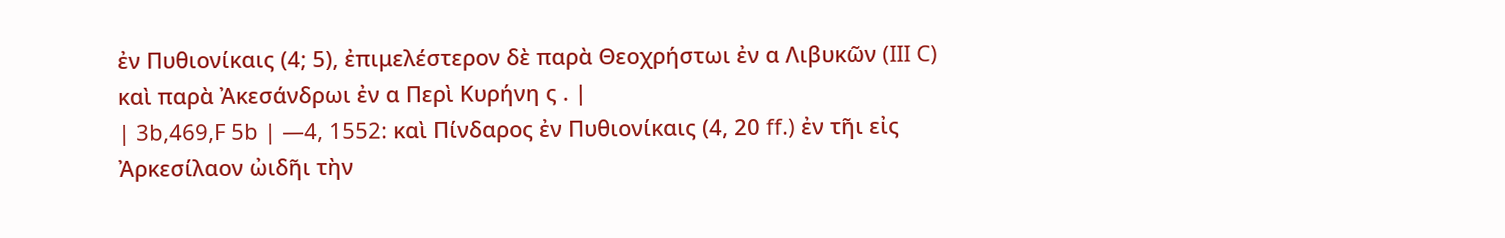ἐν Πυθιονίκαις (4; 5), ἐπιμελέστερον δὲ παρὰ Θεοχρήστωι ἐν α Λιβυκῶν (III C) καὶ παρὰ Ἀκεσάνδρωι ἐν α Περὶ Κυρήνη ς . |
| 3b,469,F 5b | —4, 1552: καὶ Πίνδαρος ἐν Πυθιονίκαις (4, 20 ff.) ἐν τῆι εἰς Ἀρκεσίλαον ὠιδῆι τὴν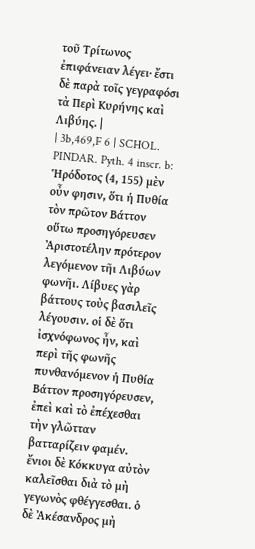τοῦ Τρίτωνος ἐπιφάνειαν λέγει· ἔστι δὲ παρὰ τοῖς γεγραφόσι τὰ Περὶ Κυρήνης καὶ Λιβύης. |
| 3b,469,F 6 | SCHOL. PINDAR. Pyth. 4 inscr. b: Ἡρόδοτος (4, 155) μὲν οὖν φησιν, ὅτι ἡ Πυθία τὸν πρῶτον Βάττον οὕτω προσηγόρευσεν Ἀριστοτέλην πρότερον λεγόμενον τῆι Λιβύων φωνῆι. Λίβυες γὰρ βάττους τοὺς βασιλεῖς λέγουσιν. οἱ δὲ ὅτι ἰσχνόφωνος ἦν, καὶ περὶ τῆς φωνῆς πυνθανόμενον ἡ Πυθία Βάττον προσηγόρευσεν, ἐπεὶ καὶ τὸ ἐπέχεσθαι τὴν γλῶτταν βατταρίζειν φαμέν. ἔνιοι δὲ Κόκκυγα αὐτὸν καλεῖσθαι διὰ τὸ μὴ γεγωνὸς φθέγγεσθαι. ὁ δὲ Ἀκέσανδρος μὴ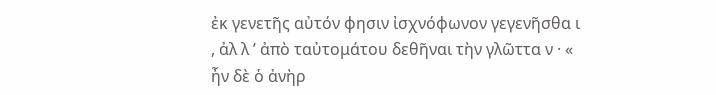ἐκ γενετῆς αὐτόν φησιν ἰσχνόφωνον γεγενῆσθα ι , ἀλ λ ’ ἀπὸ ταὐτομάτου δεθῆναι τὴν γλῶττα ν · « ἦν δὲ ὁ ἀνὴρ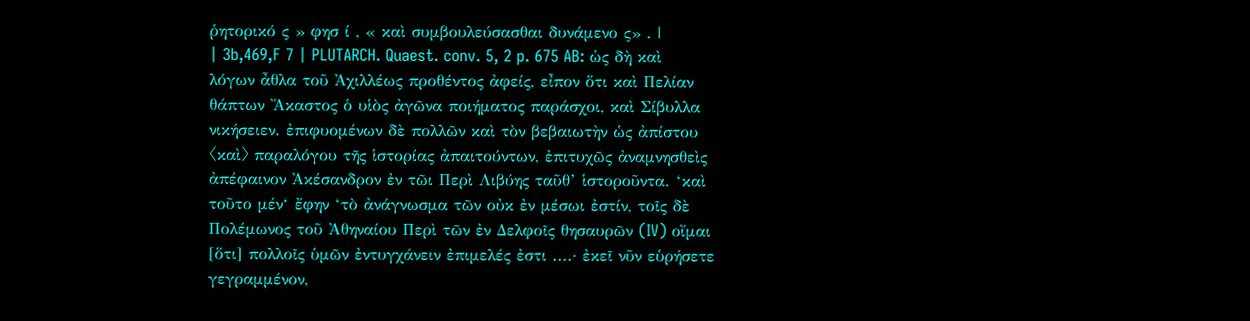ῥητορικό ς » φησ ί , « καὶ συμβουλεύσασθαι δυνάμενο ς» . |
| 3b,469,F 7 | PLUTARCH. Quaest. conv. 5, 2 p. 675 AB: ὡς δὴ καὶ λόγων ἆθλα τοῦ Ἀχιλλέως προθέντος ἀφείς, εἶπον ὅτι καὶ Πελίαν θάπτων Ἄκαστος ὁ υἱὸς ἀγῶνα ποιήματος παράσχοι, καὶ Σίβυλλα νικήσειεν. ἐπιφυομένων δὲ πολλῶν καὶ τὸν βεβαιωτὴν ὡς ἀπίστου 〈καὶ〉 παραλόγου τῆς ἱστορίας ἀπαιτούντων, ἐπιτυχῶς ἀναμνησθεὶς ἀπέφαινον Ἀκέσανδρον ἐν τῶι Περὶ Λιβύης ταῦθ’ ἱστοροῦντα. ‘καὶ τοῦτο μέν‘ ἔφην ‘τὸ ἀνάγνωσμα τῶν οὐκ ἐν μέσωι ἐστίν, τοῖς δὲ Πολέμωνος τοῦ Ἀθηναίου Περὶ τῶν ἐν Δελφοῖς θησαυρῶν (IV) οἴμαι [ὅτι] πολλοῖς ὑμῶν ἐντυγχάνειν ἐπιμελές ἐστι ....· ἐκεῖ νῦν εὑρήσετε γεγραμμένον,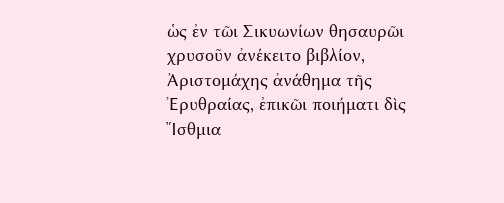ὡς ἐν τῶι Σικυωνίων θησαυρῶι χρυσοῦν ἀνέκειτο βιβλίον, Ἀριστομάχης ἀνάθημα τῆς Ἐρυθραίας, ἐπικῶι ποιήματι δὶς Ἴσθμια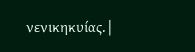νενικηκυίας. |